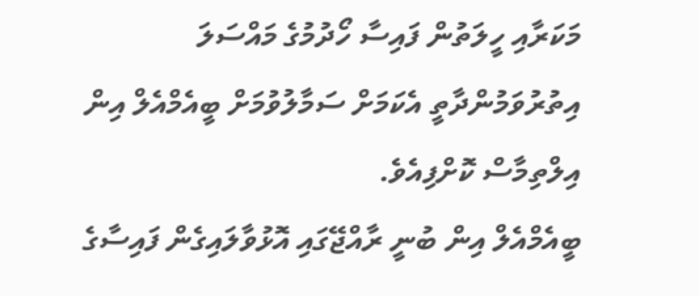މަކަރާއި ހީލަތުން ފައިސާ ހޯދުމުގެ މައްސަލަ އިތުރުވަމުންދާތީ އެކަމަށް ސަމާލުވުމަށް ބީއެމްއެލް އިން އިލްތިމާސް ކޮށްފިއެވެ.
ބީއެމްއެލް އިން ބުނީ ރާއްޖޭގައި އޮޅުވާލައިގެން ފައިސާގެ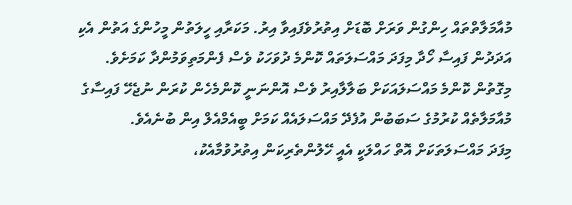މުއާމަލާތްތައް ހިންގުން ވަރަށް ބޮޑަށް އިތުރުވެފައިވާ އިރު. މަކަރާއި ހީލަތުން މީހުންގެ އަތުން އެކި އަދަދުން ފައިސާ ހޯދާ މިފަދަ މައްސަލަތައް ކޮންމެ ދުވަހަކު ވެސް ފެންމަތިވަމުންދާ ކަމަށެވެ.
މިގޮތުން ކޮންމެ މައްސަލައަކަށް ބަލާލާއިރު ވެސް އޮންނަނީ ކޮންމެހެން ކުރަން ނުޖެހޭ ފައިސާގެ މުއާމަލާތެއް ކުރުމުގެ ސަބަބުން އުފެދޭ މައްސަލައެއް ކަމަށް ބީއެމްއެލް އިން ބުނެއެވެ.
މިފަދަ މައްސަލަތަކަށް އޮތް ހައްލަކީ އެއީ ހޭލުންތެރިކަން އިތުރުވުމާއެކު،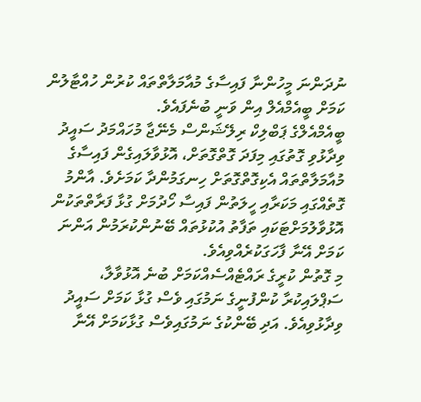ނުދަންނަ މީހުންނާ ފައިސާގެ މުއާމަލާތްތައް ކުރުން ހުއްޓާލުން ކަމަށް ބީއެމްއެލް އިން ވަނީ ބުނެފައެވެ.
ބީއެމްއެލްގެ ޕަބްލިކް ރިލޭޝަންސް މެނޭޖާ މުހައްމަދު ސައީދު ވިދާޅުވި ގޮތުގައި މިފަދަ ގޮތްގޮތަށް، އޮޅުވާލައިގެން ފައިސާގެ މުއާމަލާތްތައް އެކިގޮތްގޮތަށް ހިނގަމުންދާ ކަމަށެވެ. އާންމު ގޮތެއްގައި މަކަރާއި ހީލަތުން ފައިސާ ހޯދުމަށް ގުޅާ ފަރާތްތަކުން އޮޅުވާލުމަށްޓަކައި ތަފާތު އުކުޅުތައް ބޭނުންކުރަމުން އަންނަ ކަމަށް އޭނާ ފާހަގަކުރެއްވިއެވެ.
މި ގޮތުން ކުރީގެ ރައްޓެއްސެއްކަމަށް ބުނެ އޮޅުވާލާ، ސަޕްލައިކުރާ ކުންފުނީގެ ނަމުގައި ވެސް ގުޅާ ކަމަށް ސައީދު ވިދާޅުވިއެވެ. އަދި ބޭންކުގެ ނަމުގައިވެސް ގުޅާކަމަށް އޭނާ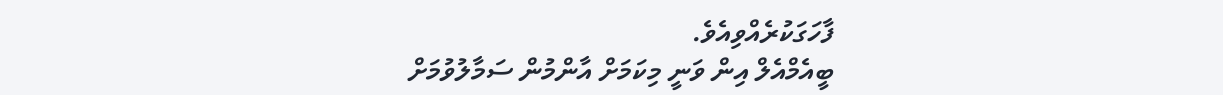ފާހަގަކުރެއްވިއެވެ.
ބީއެމްއެލް އިން ވަނީ މިކަމަށް އާންމުން ސަމާލުވުމަށް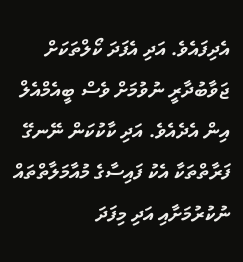އެދިފައެވެ. އަދި އެފަދަ ކޯލްތަކަށް ޖަވާބުދާރީ ނުވުމަށް ވެސް ބީއެމްއެލް އިން އެދެއެވެ. އަދި ކާކުކަން ނޭނގޭ ފަރާތްތަކާ އެކު ފައިސާގެ މުއާމަލާތްތައް ނުކުރުމަށާއި އަދި މިފަދަ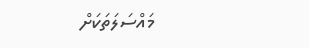މައްސަލަތަކަށް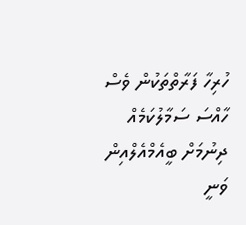ހުރިހާ ފަރާތްތަކުން ވެސް ހާއްސަ ސަމާލުކަމެއް ދިނުމަށް ބީއެމްއެލްއިން ވަނީ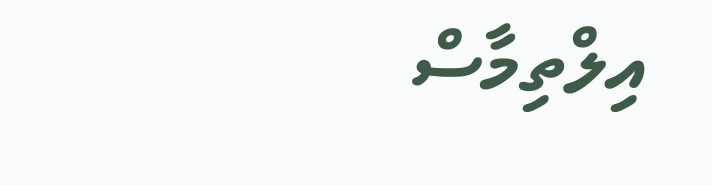އިލްތިމާސް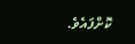ކޮށްފައެވެ.